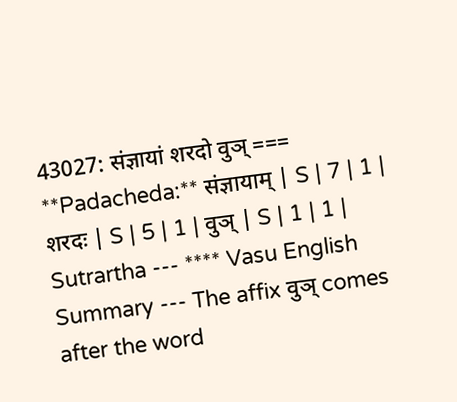43027: संज्ञायां शरदो वुञ् === **Padacheda:** संज्ञायाम् | S | 7 | 1 | शरदः | S | 5 | 1 | वुञ् | S | 1 | 1 | Sutrartha --- **** Vasu English Summary --- The affix वुञ् comes after the word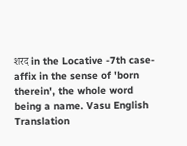शरद in the Locative -7th case-affix in the sense of 'born therein', the whole word being a name. Vasu English Translation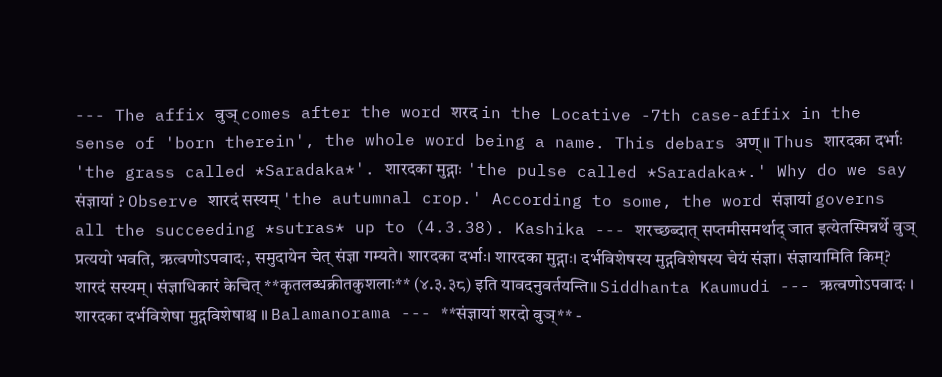--- The affix वुञ् comes after the word शरद in the Locative -7th case-affix in the sense of 'born therein', the whole word being a name. This debars अण् ॥ Thus शारदका दर्भाः 'the grass called *Saradaka*'. शारदका मुद्गाः 'the pulse called *Saradaka*.' Why do we say संज्ञायां ? Observe शारदं सस्यम् 'the autumnal crop.' According to some, the word संज्ञायां governs all the succeeding *sutras* up to (4.3.38). Kashika --- शरच्छब्दात् सप्तमीसमर्थाद् जात इत्येतस्मिन्नर्थे वुञ् प्रत्ययो भवति, ऋत्वणोऽपवादः, समुदायेन चेत् संज्ञा गम्यते। शारदका दर्भाः। शारदका मुद्गाः। दर्भविशेषस्य मुद्गविशेषस्य चेयं संज्ञा। संज्ञायामिति किम्? शारदं सस्यम्। संज्ञाधिकारं केचित् **कृतलब्धक्रीतकुशलाः** (४.३.३८) इति यावदनुवर्तयन्ति॥ Siddhanta Kaumudi --- ऋत्वणोऽपवादः । शारदका दर्भविशेषा मुद्गविशेषाश्च ॥ Balamanorama --- **संज्ञायां शरदो वुञ्** -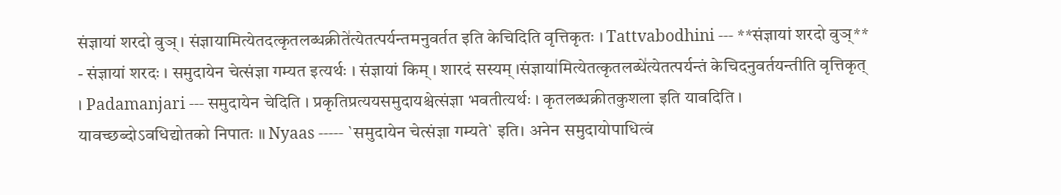संज्ञायां शरदो वुञ् । संज्ञायामित्येतदत्कृतलब्धक्रीते॑त्येतत्पर्यन्तमनुवर्तत इति केचिदिति वृत्तिकृतः । Tattvabodhini --- **संज्ञायां शरदो वुञ्** - संज्ञायां शरदः । समुदायेन चेत्संज्ञा गम्यत इत्यर्थः । संज्ञायां किम् । शारदं सस्यम् ।संज्ञाया॑मित्येतत्कृतलब्धे॑त्येतत्पर्यन्तं केचिदनुवर्तयन्तीति वृत्तिकृत् । Padamanjari --- समुदायेन चेदिति । प्रकृतिप्रत्ययसमुदायश्चेत्संज्ञा भवतीत्यर्थः । कृतलब्धक्रीतकुशला इति यावदिति । यावच्छब्दोऽवधिद्योतको निपातः ॥ Nyaas ----- `समुदायेन चेत्संज्ञा गम्यते` इति। अनेन समुदायोपाधित्वं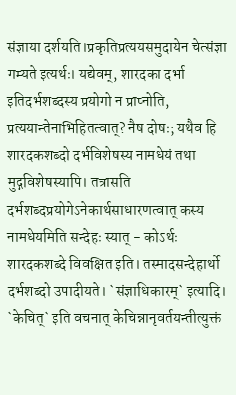संज्ञाया दर्शयति।प्रकृतिप्रत्ययसमुदायेन चेत्संज्ञा गम्यते इत्यर्थः। यद्येवम्, शारदका दर्भा इतिदर्भशब्दस्य प्रयोगो न प्राप्नोति, प्रत्ययान्तेनाभिहितत्वात्? नैष दोषः; यथैव हि शारदकशब्दो दर्भविशेषस्य नामधेयं तथा मुद्गविशेषस्यापि। तत्रासति दर्भशब्दप्रयोगेऽनेकार्थसाधारणत्वात् कस्य नामधेयमिति सन्देहः स्यात् - कोऽर्थः शारदकशब्दे विवक्षित इति। तस्मादसन्देहार्थो दर्भशब्दो उपादीयते। `संज्ञाधिकारम्` इत्यादि। `केचित्` इति वचनात् केचिन्नानृवर्तयन्तीत्युक्तं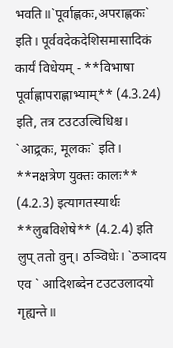भवति॥`पूर्वाह्णकः,अपराह्णकः` इति। पूर्ववदेकदेशिसमासादिकं कार्यं विधेयम् - **विभाषा पूर्वाह्णापराह्णाभ्याम्** (4.3.24) इति, तत्र टउटउल्विधिश्च। `आद्र्रकः, मूलकः` इति। **नक्षत्रेण युक्तः कालः** (4.2.3) इत्यागतस्यार्थः **लुबविशेषे** (4.2.4) इति लुप् ततो वुन्। ठञ्विधेः। `ठञादय एव ` आदिशब्देन टउटउलादयो गृह्यन्ते॥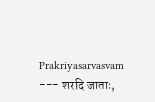Prakriyasarvasvam --- शरदि जाताः,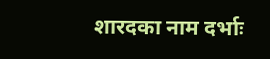शारदका नाम दर्भाः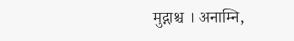मुद्गाश्च । अनाम्नि,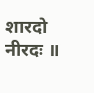शारदो नीरदः ॥